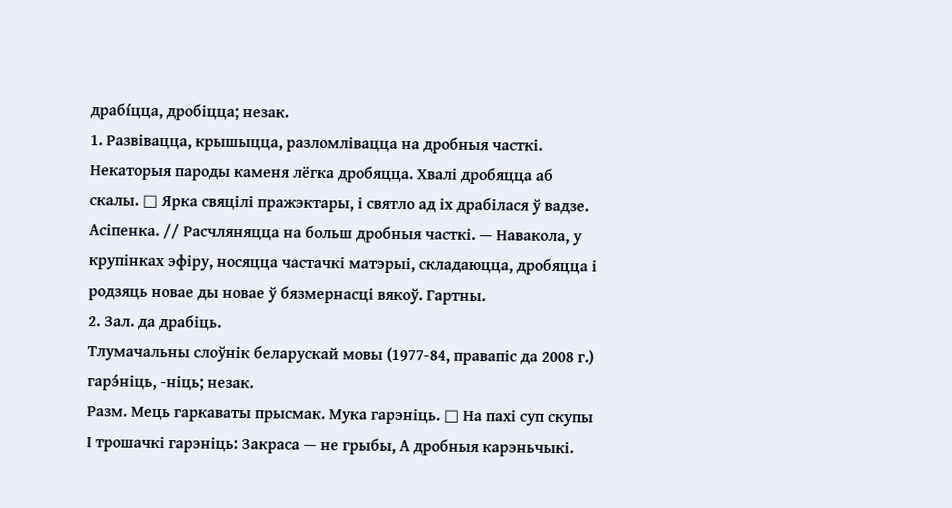драбі́цца, дробіцца; незак.
1. Развівацца, крышыцца, разломлівацца на дробныя часткі. Некаторыя пароды каменя лёгка дробяцца. Хвалі дробяцца аб скалы. □ Ярка свяцілі пражэктары, і святло ад іх драбілася ў вадзе. Асіпенка. // Расчляняцца на больш дробныя часткі. — Навакола, у крупінках эфіру, носяцца частачкі матэрыі, складаюцца, дробяцца і родзяць новае ды новае ў бязмернасці вякоў. Гартны.
2. Зал. да драбіць.
Тлумачальны слоўнік беларускай мовы (1977-84, правапіс да 2008 г.)
гарэ́ніць, ‑ніць; незак.
Разм. Мець гаркаваты прысмак. Мука гарэніць. □ На пахі суп скупы І трошачкі гарэніць: Закраса — не грыбы, А дробныя карэньчыкі.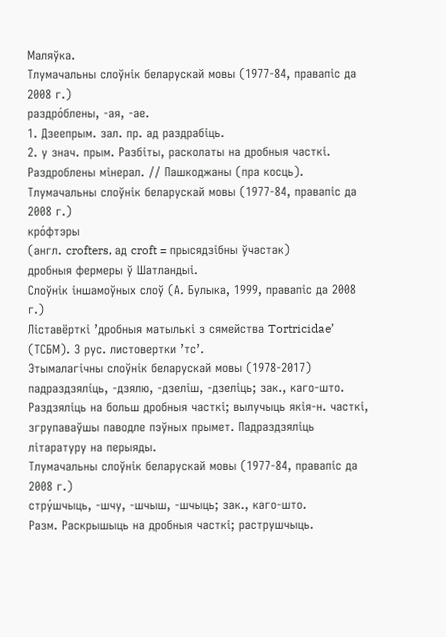Маляўка.
Тлумачальны слоўнік беларускай мовы (1977-84, правапіс да 2008 г.)
раздро́блены, ‑ая, ‑ае.
1. Дзеепрым. зал. пр. ад раздрабіць.
2. у знач. прым. Разбіты, расколаты на дробныя часткі. Раздроблены мінерал. // Пашкоджаны (пра косць).
Тлумачальны слоўнік беларускай мовы (1977-84, правапіс да 2008 г.)
кро́фтэры
(англ. crofters, ад croft = прысядзібны ўчастак)
дробныя фермеры ў Шатландыі.
Слоўнік іншамоўных слоў (А. Булыка, 1999, правапіс да 2008 г.)
Ліставёрткі ’дробныя матылькі з сямейства Tortricidae’ (ТСБМ). З рус. листовертки ’тс’.
Этымалагічны слоўнік беларускай мовы (1978-2017)
падраздзялі́ць, ‑дзялю, ‑дзеліш, ‑дзеліць; зак., каго-што.
Раздзяліць на больш дробныя часткі; вылучыць якія‑н. часткі, згрупаваўшы паводле пэўных прымет. Падраздзяліць літаратуру на перыяды.
Тлумачальны слоўнік беларускай мовы (1977-84, правапіс да 2008 г.)
стру́шчыць, ‑шчу, ‑шчыш, ‑шчыць; зак., каго-што.
Разм. Раскрышыць на дробныя часткі; раструшчыць.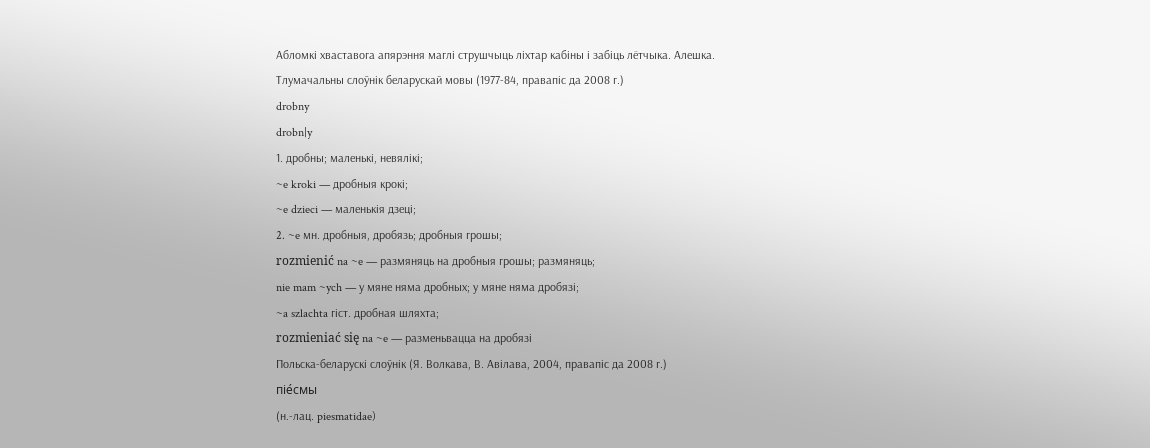Абломкі хваставога апярэння маглі струшчыць ліхтар кабіны і забіць лётчыка. Алешка.
Тлумачальны слоўнік беларускай мовы (1977-84, правапіс да 2008 г.)
drobny
drobn|y
1. дробны; маленькі, невялікі;
~e kroki — дробныя крокі;
~e dzieci — маленькія дзеці;
2. ~e мн. дробныя, дробязь; дробныя грошы;
rozmienić na ~e — размяняць на дробныя грошы; размяняць;
nie mam ~ych — у мяне няма дробных; у мяне няма дробязі;
~a szlachta гіст. дробная шляхта;
rozmieniać się na ~e — разменьвацца на дробязі
Польска-беларускі слоўнік (Я. Волкава, В. Авілава, 2004, правапіс да 2008 г.)
піе́смы
(н.-лац. piesmatidae)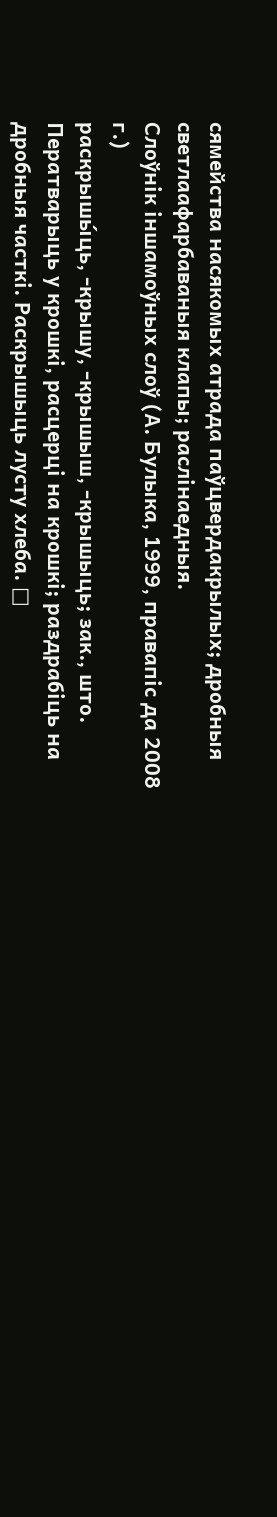сямейства насякомых атрада паўцвердакрылых; дробныя светлаафарбаваныя клапы; раслінаедныя.
Слоўнік іншамоўных слоў (А. Булыка, 1999, правапіс да 2008 г.)
раскрышы́ць, ‑крышу, ‑крышыш, ‑крышыць; зак., што.
Ператварыць у крошкі, расцерці на крошкі; раздрабіць на дробныя часткі. Раскрышыць лусту хлеба. □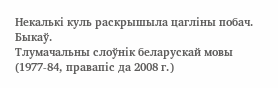Некалькі куль раскрышыла цагліны побач. Быкаў.
Тлумачальны слоўнік беларускай мовы (1977-84, правапіс да 2008 г.)